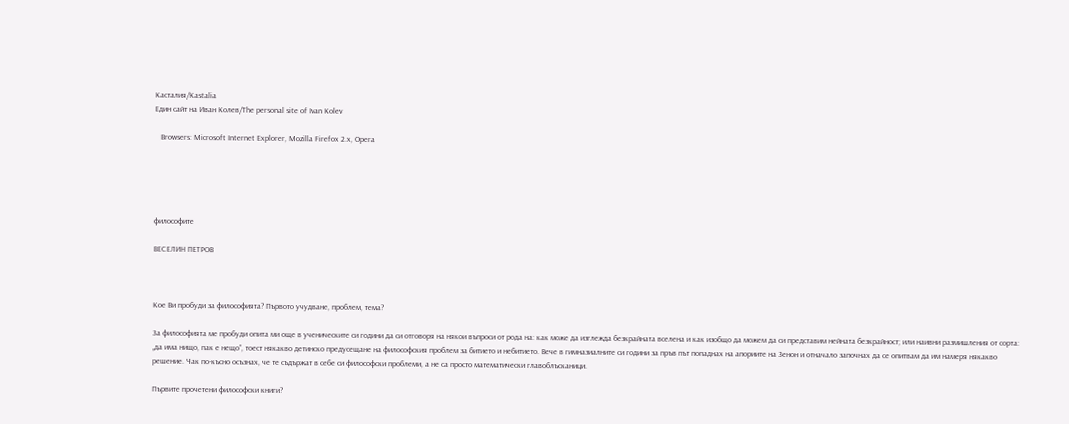Касталия/Kastalia
Един сайт на Иван Колев/The personal site of Ivan Kolev

   Browsers: Microsoft Internet Explorer, Mozilla Firefox 2.x, Opera





философите

ВЕСЕЛИН ПЕТРОВ



Кое Ви пробуди за философията? Първото учудване, проблем, тема?

За философията ме пробуди опита ми още в ученическите си години да си отговоря на някои въпроси от рода на: как може да изглежда безкрайната вселена и как изобщо да можем да си представим нейната безкрайност; или наивни размишления от сорта: „да има нищо, пак е нещо”, тоест някакво детинско предусещане на философския проблем за битието и небитието. Вече в гимназиалните си години за пръв път попаднах на апориите на Зенон и отначало започнах да се опитвам да им намеря някакво решение. Чак по-късно осъзнах, че те съдържат в себе си философски проблеми, а не са просто математически главоблъсканици.

Първите прочетени философски книги?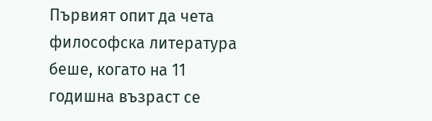Първият опит да чета философска литература беше, когато на 11 годишна възраст се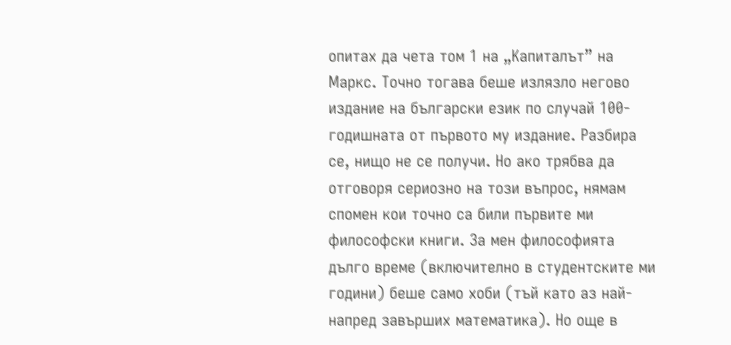опитах да чета том 1 на „Капиталът” на Маркс. Точно тогава беше излязло негово издание на български език по случай 100-годишната от първото му издание. Разбира се, нищо не се получи. Но ако трябва да отговоря сериозно на този въпрос, нямам спомен кои точно са били първите ми философски книги. За мен философията дълго време (включително в студентските ми години) беше само хоби (тъй като аз най-напред завърших математика). Но още в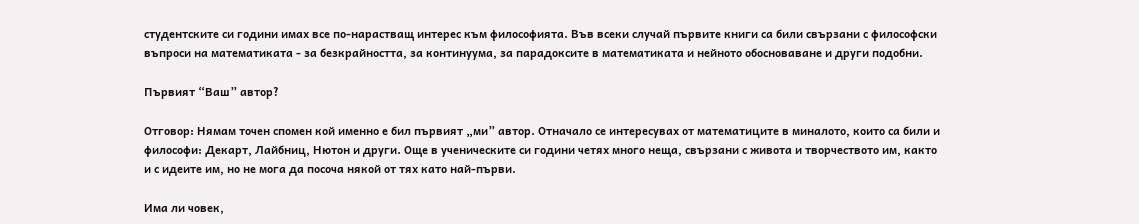студентските си години имах все по-нарастващ интерес към философията. Във всеки случай първите книги са били свързани с философски въпроси на математиката - за безкрайността, за континуума, за парадоксите в математиката и нейното обосноваване и други подобни.

Първият “Ваш” автор?

Отговор: Нямам точен спомен кой именно е бил първият „ми” автор. Отначало се интересувах от математиците в миналото, които са били и философи: Декарт, Лайбниц, Нютон и други. Още в ученическите си години четях много неща, свързани с живота и творчеството им, както и с идеите им, но не мога да посоча някой от тях като най-първи.

Има ли човек,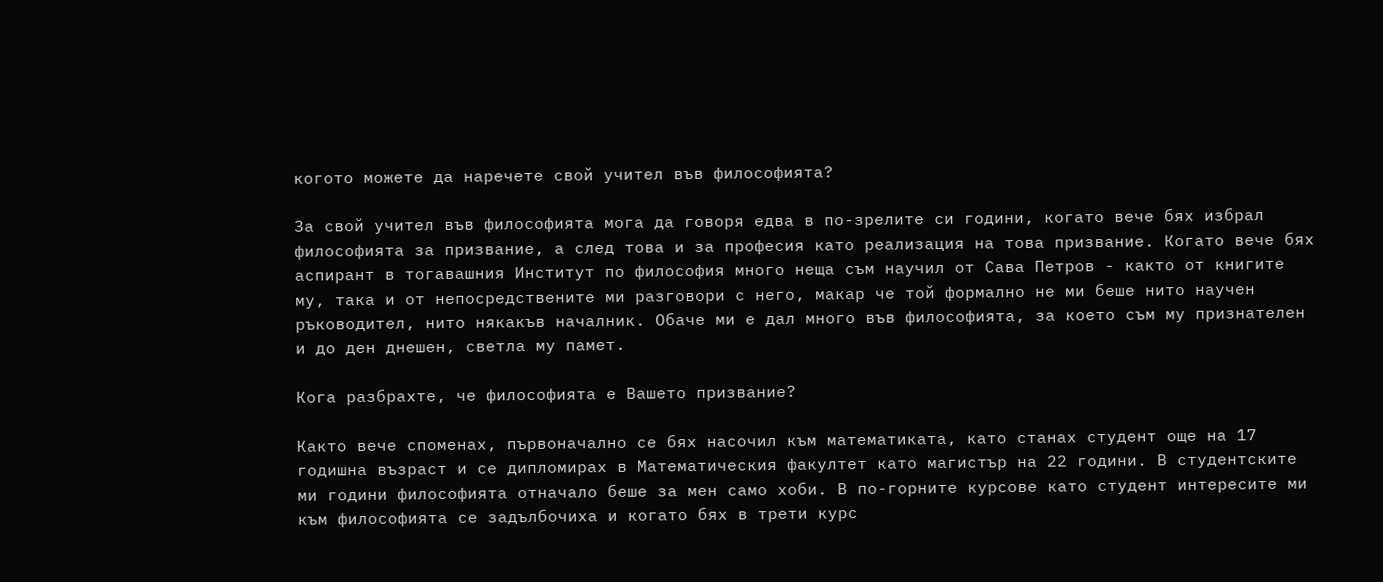когото можете да наречете свой учител във философията?

За свой учител във философията мога да говоря едва в по-зрелите си години, когато вече бях избрал философията за призвание, а след това и за професия като реализация на това призвание. Когато вече бях аспирант в тогавашния Институт по философия много неща съм научил от Сава Петров - както от книгите му, така и от непосредствените ми разговори с него, макар че той формално не ми беше нито научен ръководител, нито някакъв началник. Обаче ми е дал много във философията, за което съм му признателен и до ден днешен, светла му памет.

Кога разбрахте, че философията е Вашето призвание?

Както вече споменах, първоначално се бях насочил към математиката, като станах студент още на 17 годишна възраст и се дипломирах в Математическия факултет като магистър на 22 години. В студентските ми години философията отначало беше за мен само хоби. В по-горните курсове като студент интересите ми към философията се задълбочиха и когато бях в трети курс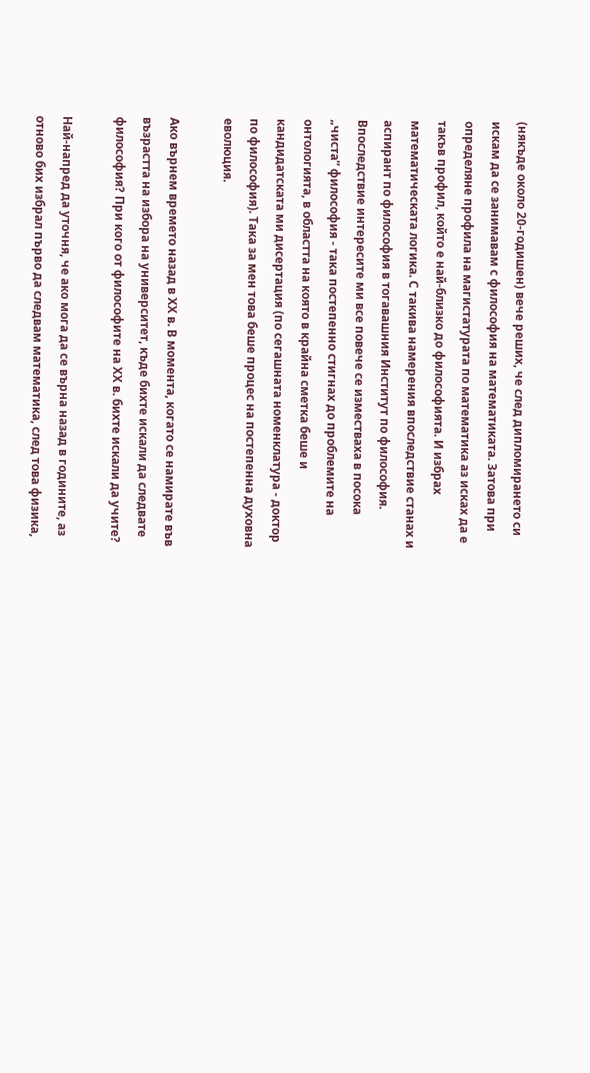(някъде около 20-годишен) вече реших, че след дипломирането си искам да се занимавам с философия на математиката. Затова при определяне профила на магистатурата по математика аз исках да е такъв профил, който е най-близко до философията. И избрах математическата логика. С такива намерения впоследствие станах и аспирант по философия в тогавашния Институт по философия. Впоследствие интересите ми все повече се изместваха в посока „чиста” философия - така постепенно стигнах до проблемите на онтологията, в областта на която в крайна сметка беше и кандидатската ми дисертация (по сегашната номенклатура - доктор по философия). Така за мен това беше процес на постепенна духовна еволюция.

Ако върнем времето назад в ХХ в. В момента, когато се намирате във възрастта на избора на университет, къде бихте искали да следвате философия? При кого от философите на ХХ в. бихте искали да учите?

Най-напред да уточня, че ако мога да се върна назад в годините, аз отново бих избрал първо да следвам математика, след това физика,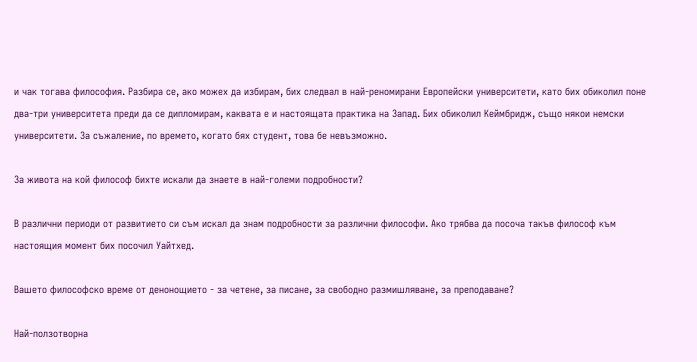и чак тогава философия. Разбира се, ако можех да избирам, бих следвал в най-реномирани Европейски университети, като бих обиколил поне два-три университета преди да се дипломирам, каквата е и настоящата практика на Запад. Бих обиколил Кеймбридж, също някои немски университети. За съжаление, по времето, когато бях студент, това бе невъзможно.

За живота на кой философ бихте искали да знаете в най-големи подробности?

В различни периоди от развитието си съм искал да знам подробности за различни философи. Ако трябва да посоча такъв философ към настоящия момент бих посочил Уайтхед.

Вашето философско време от денонощието - за четене, за писане, за свободно размишляване, за преподаване?

Най-ползотворна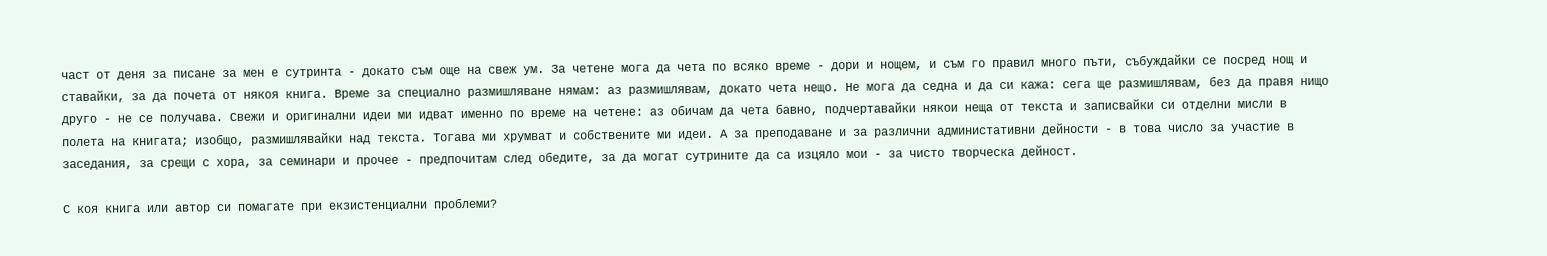част от деня за писане за мен е сутринта - докато съм още на свеж ум. За четене мога да чета по всяко време - дори и нощем, и съм го правил много пъти, събуждайки се посред нощ и ставайки, за да почета от някоя книга. Време за специално размишляване нямам: аз размишлявам, докато чета нещо. Не мога да седна и да си кажа: сега ще размишлявам, без да правя нищо друго - не се получава. Свежи и оригинални идеи ми идват именно по време на четене: аз обичам да чета бавно, подчертавайки някои неща от текста и записвайки си отделни мисли в полета на книгата; изобщо, размишлявайки над текста. Тогава ми хрумват и собствените ми идеи. А за преподаване и за различни администативни дейности - в това число за участие в заседания, за срещи с хора, за семинари и прочее - предпочитам след обедите, за да могат сутрините да са изцяло мои - за чисто творческа дейност.

С коя книга или автор си помагате при екзистенциални проблеми?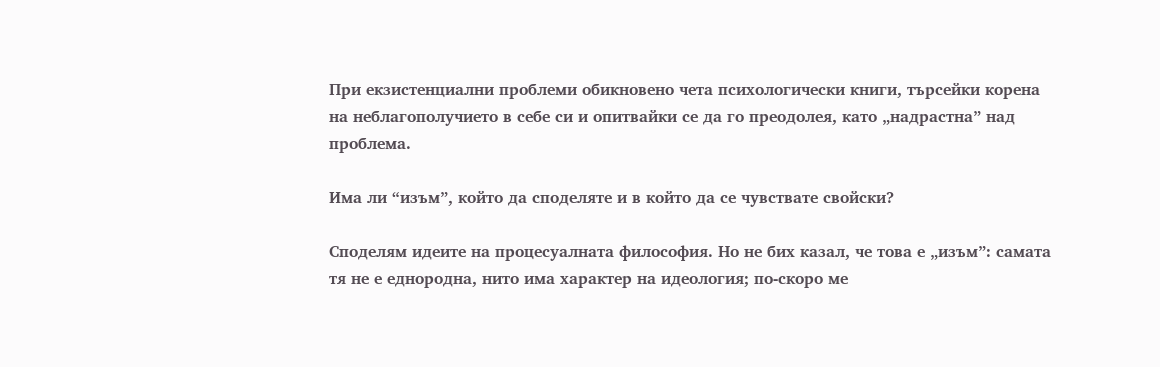При екзистенциални проблеми обикновено чета психологически книги, търсейки корена на неблагополучието в себе си и опитвайки се да го преодолея, като „надрастна” над проблема.

Има ли “изъм”, който да споделяте и в който да се чувствате свойски?

Споделям идеите на процесуалната философия. Но не бих казал, че това е „изъм”: самата тя не е еднородна, нито има характер на идеология; по-скоро ме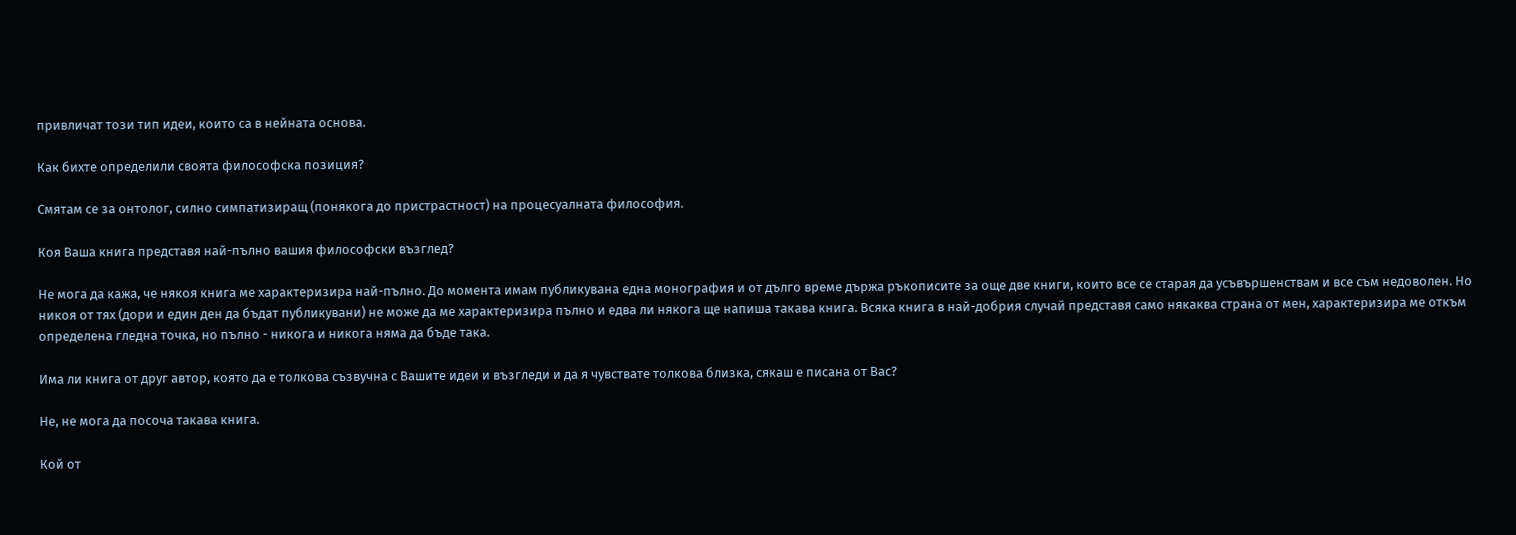привличат този тип идеи, които са в нейната основа.

Как бихте определили своята философска позиция?

Смятам се за онтолог, силно симпатизиращ (понякога до пристрастност) на процесуалната философия.

Коя Ваша книга представя най-пълно вашия философски възглед?

Не мога да кажа, че някоя книга ме характеризира най-пълно. До момента имам публикувана една монография и от дълго време държа ръкописите за още две книги, които все се старая да усъвършенствам и все съм недоволен. Но никоя от тях (дори и един ден да бъдат публикувани) не може да ме характеризира пълно и едва ли някога ще напиша такава книга. Всяка книга в най-добрия случай представя само някаква страна от мен, характеризира ме откъм определена гледна точка, но пълно - никога и никога няма да бъде така.

Има ли книга от друг автор, която да е толкова съзвучна с Вашите идеи и възгледи и да я чувствате толкова близка, сякаш е писана от Вас?

Не, не мога да посоча такава книга.

Кой от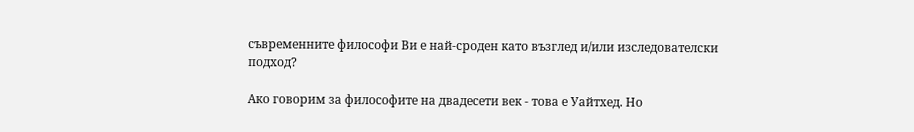съвременните философи Ви е най-сроден като възглед и/или изследователски подход?

Ако говорим за философите на двадесети век - това е Уайтхед. Но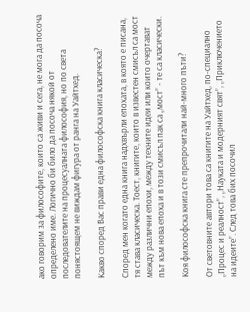ако говорим за философите, които са живи и сега, не мога да посоча определено име. Логично би било да посоча някой от последователите на процесуалната философия, но по света понястоящем не виждам фигура от ранга на Уайтхед.

Какво според Вас прави една философска книга класическа?

Според мен когато една книга надхвърли епохата, в която е писана, тя става класическа. Тоест, книгите, които в известен смисъл са мост между различни епохи, между техните идеи или които очертават път към нова епоха и в този смисъл пак са „мост” - те са класически.

Коя философска книга сте препрочитали най-много пъти?

От световните автори това са книгите на Уайтхед, по-специално „Процес и реалност”, „Науката и модерният свят”, „Приключението на идеите”. След това бих посочил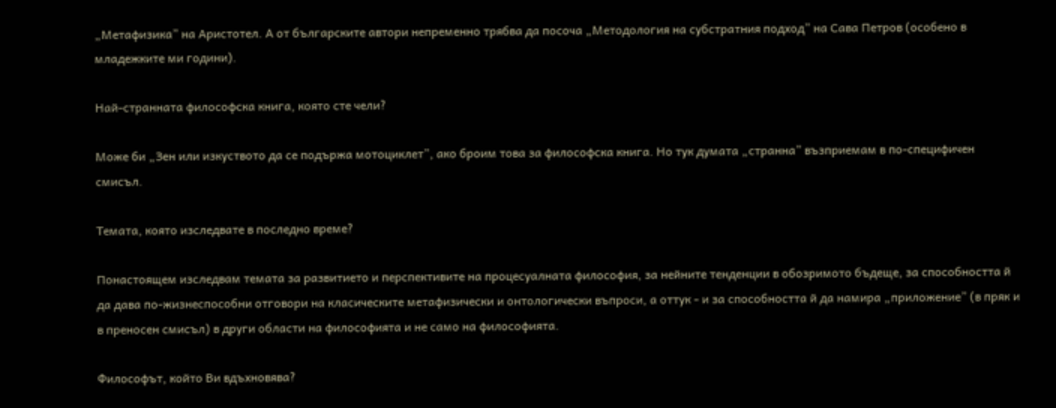„Метафизика” на Аристотел. А от българските автори непременно трябва да посоча „Методология на субстратния подход” на Сава Петров (особено в младежките ми години).

Най-странната философска книга, която сте чели?

Може би „Зен или изкуството да се подържа мотоциклет”, ако броим това за философска книга. Но тук думата „странна” възприемам в по-специфичен смисъл.

Темата, която изследвате в последно време?

Понастоящем изследвам темата за развитието и перспективите на процесуалната философия, за нейните тенденции в обозримото бъдеще, за способността й да дава по-жизнеспособни отговори на класическите метафизически и онтологически въпроси, а оттук - и за способността й да намира „приложение” (в пряк и в преносен смисъл) в други области на философията и не само на философията.

Философът, който Ви вдъхновява?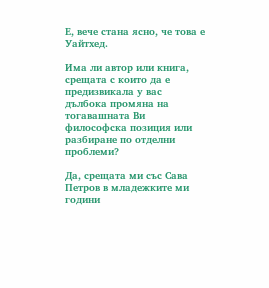Е, вече стана ясно, че това е Уайтхед.

Има ли автор или книга, срещата с които да е предизвикала у вас дълбока промяна на тогавашната Ви философска позиция или разбиране по отделни проблеми?

Да, срещата ми със Сава Петров в младежките ми години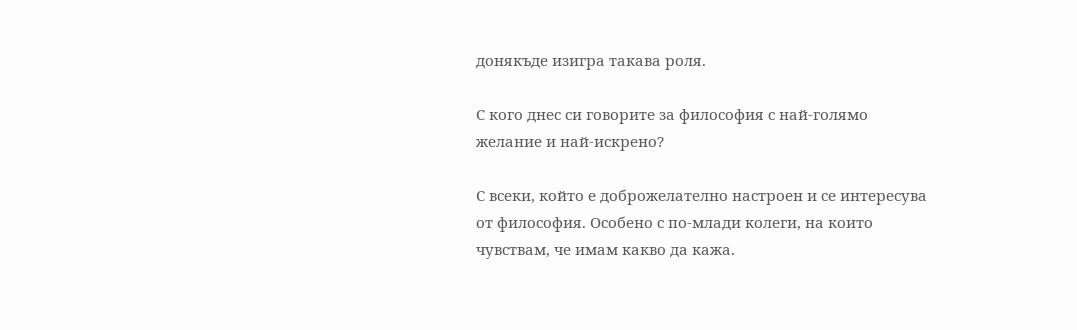донякъде изигра такава роля.

С кого днес си говорите за философия с най-голямо желание и най-искрено?

С всеки, който е доброжелателно настроен и се интересува от философия. Особено с по-млади колеги, на които чувствам, че имам какво да кажа.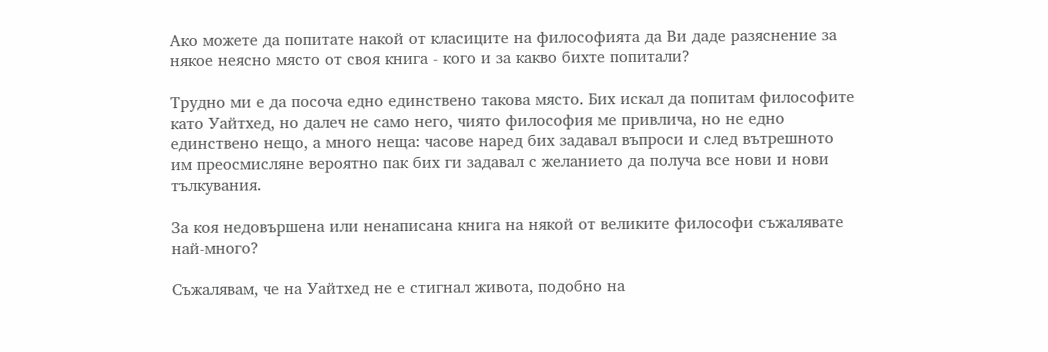Ако можете да попитате накой от класиците на философията да Ви даде разяснение за някое неясно място от своя книга - кого и за какво бихте попитали?

Трудно ми е да посоча едно единствено такова място. Бих искал да попитам философите като Уайтхед, но далеч не само него, чиято философия ме привлича, но не едно единствено нещо, а много неща: часове наред бих задавал въпроси и след вътрешното им преосмисляне вероятно пак бих ги задавал с желанието да получа все нови и нови тълкувания.

За коя недовършена или ненаписана книга на някой от великите философи съжалявате най-много?

Съжалявам, че на Уайтхед не е стигнал живота, подобно на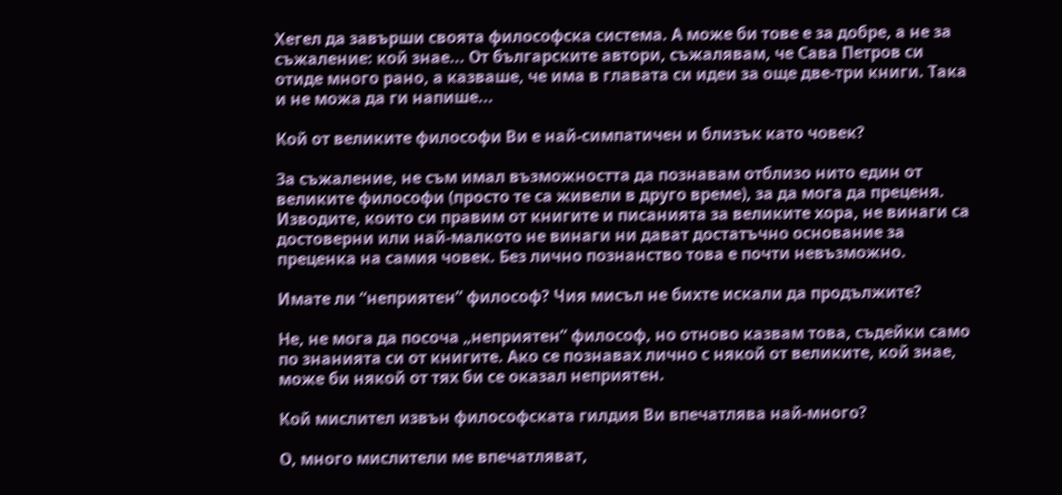Хегел да завърши своята философска система. А може би тове е за добре, а не за съжаление: кой знае... От българските автори, съжалявам, че Сава Петров си отиде много рано, а казваше, че има в главата си идеи за още две-три книги. Така и не можа да ги напише...

Кой от великите философи Ви е най-симпатичен и близък като човек?

За съжаление, не съм имал възможността да познавам отблизо нито един от великите философи (просто те са живели в друго време), за да мога да преценя. Изводите, които си правим от книгите и писанията за великите хора, не винаги са достоверни или най-малкото не винаги ни дават достатъчно основание за преценка на самия човек. Без лично познанство това е почти невъзможно.

Имате ли “неприятен” философ? Чия мисъл не бихте искали да продължите?

Не, не мога да посоча „неприятен” философ, но отново казвам това, съдейки само по знанията си от книгите. Ако се познавах лично с някой от великите, кой знае, може би някой от тях би се оказал неприятен.

Кой мислител извън философската гилдия Ви впечатлява най-много?

О, много мислители ме впечатляват,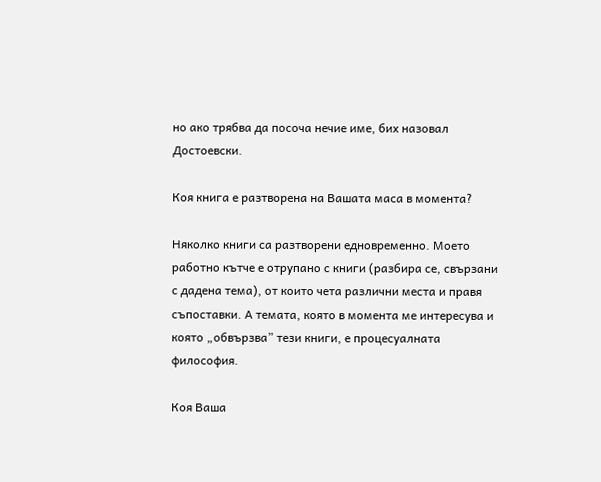но ако трябва да посоча нечие име, бих назовал Достоевски.

Коя книга е разтворена на Вашата маса в момента?

Няколко книги са разтворени едновременно. Моето работно кътче е отрупано с книги (разбира се, свързани с дадена тема), от които чета различни места и правя съпоставки. А темата, която в момента ме интересува и която „обвързва” тези книги, е процесуалната философия.

Коя Ваша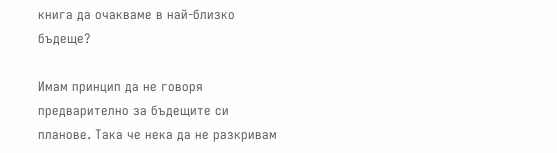книга да очакваме в най-близко бъдеще?

Имам принцип да не говоря предварително за бъдещите си планове. Така че нека да не разкривам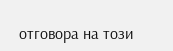отговора на този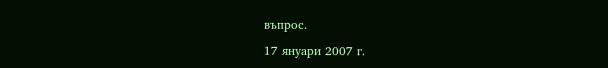въпрос.

17 януари 2007 г.